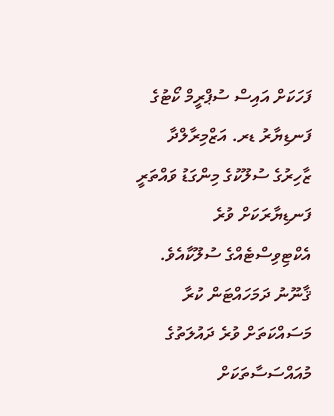ފަހަކަށް އައިސް ސުޕްރީމް ކޯޓުގެ ފަނޑިޔާރު ޑރ. އަޒްމިރާލްދާ ޒާހިރުގެ ސުލޫކުގެ މިންގަޑު ވައްތަރީ ފަނޑިޔާރަކަށް ވުރެ އެކްޓިވިސްޓެއްގެ ސުލޫކާއެވެ. ޤާނޫނު ދަމަހައްޓަން ކުރާ މަސައްކަތަށް ވުރެ ދައުލަތުގެ މުއައްސަސާތަކަށް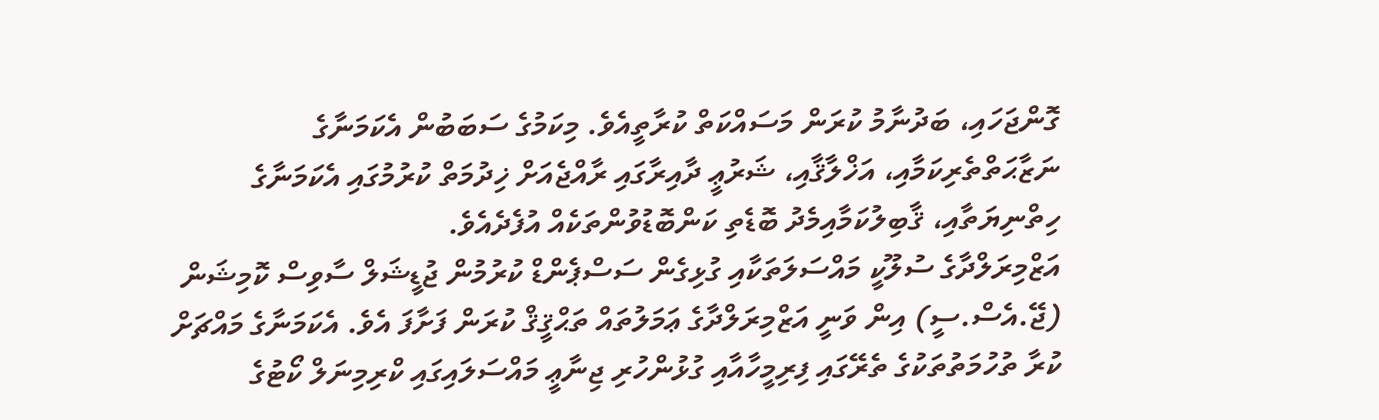ގޮންޖަހައި، ބަދުނާމު ކުރަން މަސައްކަތް ކުރާތީއެވެ. މިކަމުގެ ސަބަބުން އެކަމަނާގެ ނަޒާޙަތްތެރިކަމާއި، އަޚްލާޤާއި، ޝަރުޢީ ދާއިރާގައި ރާއްޖެއަށް ޚިދުމަތް ކުރުމުގައި އެކަމަނާގެ ހިތްނިޔަތާއި، ޤާބިލުކަމާއިމެދު ބޮޑެތި ކަންބޮޑުވުންތަކެއް އުފެދެއެވެ.
އަޒްމިރަލްދާގެ ސުލޫކީ މައްސަލަތަކާއި ގުޅިގެން ސަސްޕެންޑް ކުރުމުން ޖުޑީޝަލް ސާވިސް ކޮމިޝަން (ޖޭ.އެސް.ސީ) އިން ވަނީ އަޒްމިރަލްދާގެ ޢަމަލުތައް ތަޙްޤީޤް ކުރަން ފަށާފަ އެވެ. އެކަމަނާގެ މައްޗަށް ކުރާ ތުހުމަތުތަކުގެ ތެރޭގައި ފިރިމީހާއާއި ގުޅުންހުރި ޖިނާޢީ މައްސަލައިގައި ކްރިމިނަލް ކޯޓުގެ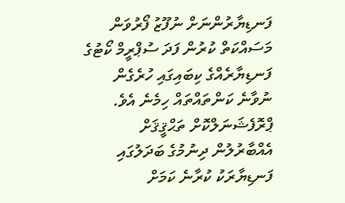ފަނޑިޔާރުންނަށް ނުފޫޒު ފޯރުވަން މަސައްކަތް ކުރުން ފަދަ ސުޕްރީމް ކޯޓުގެ ފަނޑިޔާރެއްގެ ކިބައިގައި ހުރެގެން ނުވާނެ ކަންތައްތައް ހިމެނެ އެވެ.
ޕްރޮފެޝަނަލްކޮށް ތަޙްޤީޤަށް އެއްބާރުލުން ދިނުމުގެ ބަދަލުގައި ފަނޑިޔާރަކު ކުރާނެ ކަމަށް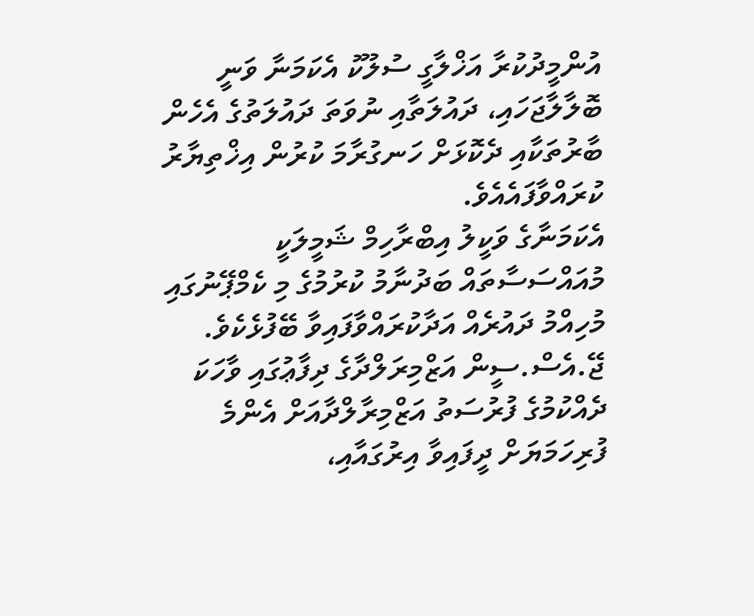އުންމީދުކުރާ އަޚްލާގީ ސުލޫކު އެކަމަނާ ވަނީ ބޮލާލާޖަހައި، ދައުލަތާއި ނުވަތަ ދައުލަތުގެ އެހެން ބާރުތަކާއި ދެކޮޅަށް ހަނގުރާމަ ކުރުން އިޚްތިޔާރު ކުރައްވާފައެއެވެ.
އެކަމަނާގެ ވަކީލު އިބްރާހިމް ޝަމީލަކީ މުއައްސަސާތައް ބަދުނާމު ކުރުމުގެ މި ކެމްޕޭނުގައި މުހިއްމު ދައުރެއް އަދާކުރައްވާފައިވާ ބޭފުޅެކެވެ. ޖޭ.އެސް.ސީން އަޒްމިރަލްދާގެ ދިފާޢުގައި ވާހަކަ ދެއްކުމުގެ ފުރުސަތު އަޒްމިރާލްދާއަށް އެންމެ ފުރިހަމަޔަށް ދީފައިވާ އިރުގައާއި،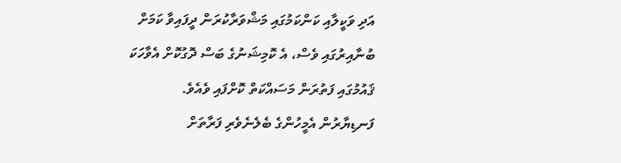އަދި ވަކީލާއި ކަންކަމުގައި މަޝްވަރާކުރަން ދީފައިވާ ކަމަށް ބުނާއިރުގައި ވެސް، އެ ކޮމިޝަނުގެ ބަސް ދޮގުކޮށް އެވާހަކަ ޤައުމުގައި ފަތުރަން މަސައްކަތް ކޮށްފައި ވެއެވެ. ފަނޑިޔާރުން އެމީހުންގެ ބެލެނެވެރި ފަރާތަށް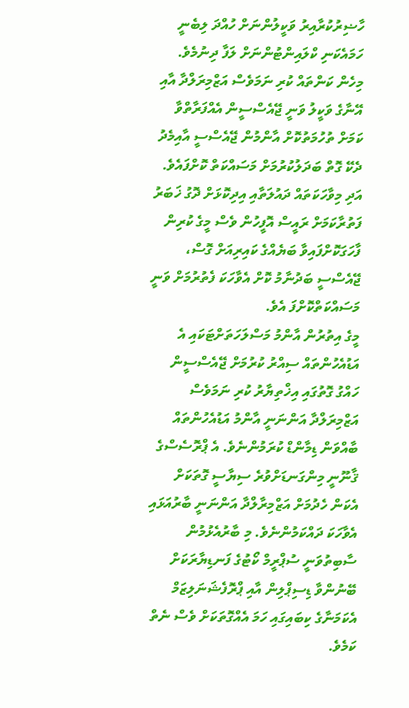ހާޟިރުކުރާއިރު ވަކީލުންނަށް ހުއްދަ ލިބެނީ ހަމައެކަނި ކްލައިންޓުންނަށް ލަފާ ދިނުމެވެ. މިހެން ކަންތައް ކުރި ނަމަވެސް އަޒްމިރަލްދާ އާއި އޭނާގެ ވަކީލު ވަނީ ޖޭއެސްސީން އެއްފަރާތްވާ ކަމަށް ތުހުމަތުކޮށް އާންމުން ޖޭއެސްސީ އާއިމެދު ދެކޭ ގޮތް ބަދަލުކުރުމަށް މަސައްކަތް ކޮށްފައެވެ. އަދި މިވާހަކަތައް ދައުލަތާއި އިދިކޮޅަށް ދޮގު ޚަބަރު ފަތުރާކަމަށް ރައީސް އޮފީހުން ވެސް މީގެ ކުރިން ފާހަގަކޮށްފައިވާ ބަޔެއްގެ ކައިރިއަށް ގޮސް، ޖޭއެސްސީ ބަދުނާމު ކޮށް އެވާހަކަ ފެތުރުމަށް ވަނީ މަސައްކަތްކޮށްފަ އެވެ.
މީގެ އިތުރުން އާންމު މަސްލަހަތަށްޓަކައި އެ އަޑުއެހުންތައް ސިއްރު ކުރުމަށް ޖޭއެސްސީން ހައްގު ގޮތުގައި އިޚްތިޔާރު ކުރި ނަމަވެސް އަޒްމިރަލްދާ އަންނަނީ އާންމު އަޑުއެހުންތައް ބާއްވަން ޑިމާންޑް ކުރަމުންނެވެ. އެ ޕްރޮސެސްގެ ޤާނޫނީ މިންގަނޑަށްވުރެ ސިޔާސީ ގޮތަކަށް އެކަން ހެދުމަށް އަޒްމިރާލްދާ އަންނަނީ ބާރުއަޅައި އެވާހަކަ ދައްކަމުންނެވެ. މި ބާރުއެޅުމުން ސާބިތުވަނީ ސުޕްރީމް ކޯޓުގެ ފަނޑިޔާރަކަށް ބޭނުންވާ ޑިސިޕްލިން އާއި ޕްރޮފެޝަނަލިޒަމް އެކަމަނާގެ ކިބައިގައި ހަމަ އެއްގޮތަކަށް ވެސް ނެތް ކަމެވެ.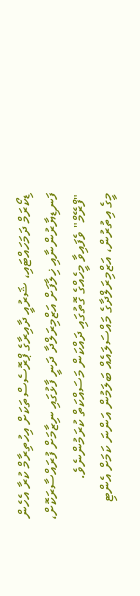ޑިކޯރަމް ދަމަހައްޓައި، ޝަރުއީ ދާއިރާގެ ޕްރޮސެސްތަކަށް އިހުތިރާމް ކުރާ އެހެން ފަނޑިޔާރުންނާއި ޚިލާފަށް އަޒްމިރަލްދާ ދަނީ ފާޅުގައި ނިޒާމަށް ފުރައްސާރަކޮށް، "ފްރޭމް" ވެފައިވާ މީހެއްގެ ގޮތުގައި ދައްކަން މަސައްކަތް ކުރަމުންނެވެ.
މީގެ އިތުރުން، އަޒްމިރަލްދާގެ މައްސަލައެއް ބަލަމުން އަންނަ ކަމަށް އެންޓި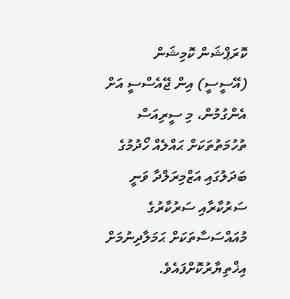ކޮރަޕްޝަން ކޮމިޝަން (އޭސީސީ) އިން ޖޭއެސްސީ އަށް އެންގުމުން، މި ސީރިއަސް ތުހުމަތުތަކަށް ޙައްލެއް ހޯދުމުގެ ބަދަލުގައި އަޒްމިރަލްދާ ވަނީ ސަރުކާރާއި ސަރުކާރުގެ މުއައްސަސާތަކަށް ޙަމަލާދިނުމަށް އިޚްތިޔާރުކޮށްފައެވެ.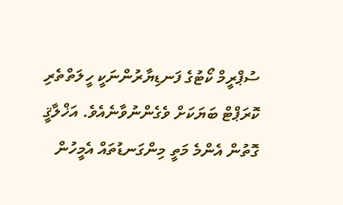ސުޕްރީމް ކޯޓުގެ ފަނޑިޔާރުންނަކީ ހީލަތްތެރި ކޮރަޕްޓް ބަޔަކަށް ވެގެންނުވާނެއެވެ. އަޚްލާޤީ ގޮތުން އެންމެ މަތީ މިންގަނޑުތައް އެމީހުން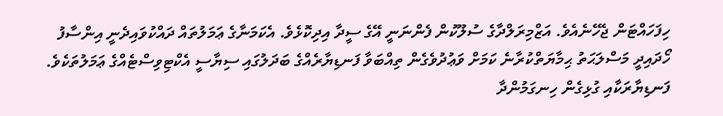ހިފަހައްޓަން ޖެހޭނެއެވެ. އަޒްމިރަލްދާގެ ސުލޫކުން ފެންނަނީ އޭގެ ސީދާ އިދިކޮޅެވެ. އެކަމަނާގެ ޢަމަލުތައް ދައްކުވައިދެނީ އިންސާފު ހޯދައިދީ މަސްލަޙަތު ޙިމާޔަތްކުރާނެ ކަމަށް ވަޢުދުވެގެން ތިއްބަވާ ފަނޑިޔާރެއްގެ ބަދަލުގައި ސިޔާސީ އެކްޓިވިސްޓެއްގެ ޢަމަލުތަކެވެ. ފަނޑިޔާރަކާއި ގުޅިގެން ހިނގަމުންދާ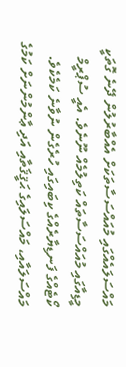މައްސަލައެއްގައި މުއައްސަސާތަކަށް އެއްބާރުލުން ދޭނެ ގޮތަކީ މީޑިއާގައި މުއައްސަސާތައް ކަތިލުމެއް ނޫނެވެ. އެއީ ސުޕްރީމް ކޯޓެއްގެ ފަނޑިޔާރެއްގެ ކިބައިގައި ހުރެގެން ނުވާނެ ކަމެކެވެ.
މައްސަލައާއި، މައްސަލައިގެ ޙަޤީޤަތާއި އަދި ޢާންމުންނަށް ކަމުގެ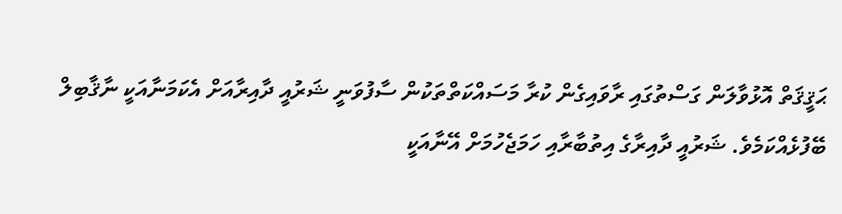ޙަޤީޤަތް އޮޅުވާލަން ގަސްތުގައި ރާވައިގެން ކުރާ މަސައްކަތްތަކުން ސާފުވަނީ ޝަރުއީ ދާއިރާއަށް އެކަމަނާއަކީ ނާޤާބިލް ބޭފުޅެއްކަމެވެ. ޝަރުއީ ދާއިރާގެ އިތުބާރާއި ހަމަޖެހުމަށް އޭނާއަކީ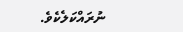ނުރައްކަލެކެވެ.